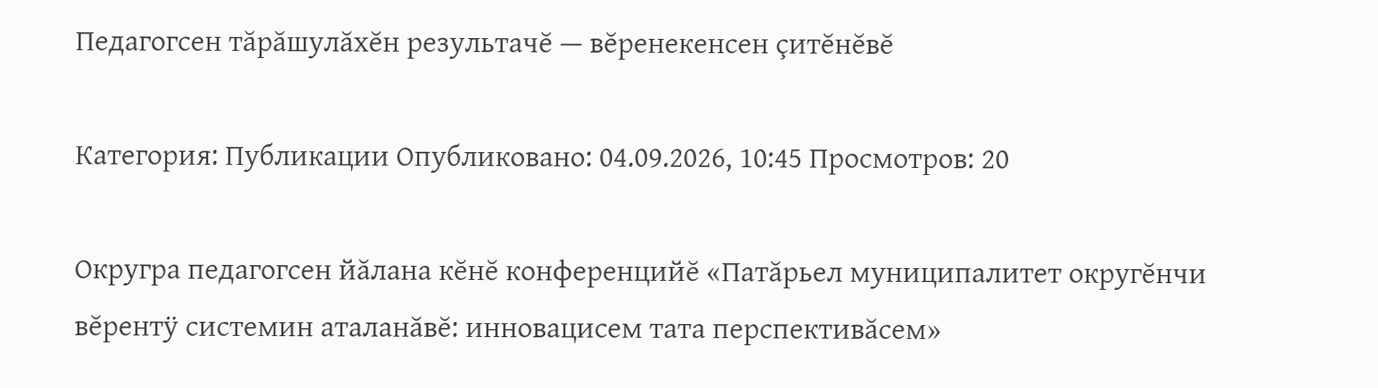Педагогсен тăрăшулăхĕн результачĕ — вĕренекенсен çитĕнĕвĕ

Категория: Публикации Опубликовано: 04.09.2026, 10:45 Просмотров: 20

Округра педагогсен йăлана кĕнĕ конференцийĕ «Патăрьел муниципалитет округĕнчи вĕрентÿ системин аталанăвĕ: инновацисем тата перспективăсем»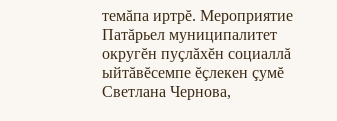темăпа иртрĕ. Мероприятие Патăрьел муниципалитет округĕн пуçлăхĕн социаллă ыйтăвĕсемпе ĕçлекен çумĕ Светлана Чернова,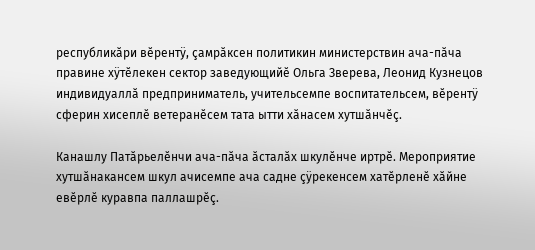республикăри вĕрентÿ, çамрăксен политикин министерствин ача-пăча правине хÿтĕлекен сектор заведующийĕ Ольга Зверева, Леонид Кузнецов индивидуаллă предприниматель, учительсемпе воспитательсем, вĕрентÿ сферин хисеплĕ ветеранĕсем тата ытти хăнасем хутшăнчĕç.

Канашлу Патăрьелĕнчи ача-пăча ăсталăх шкулĕнче иртрĕ. Мероприятие хутшăнакансем шкул ачисемпе ача садне çÿрекенсем хатĕрленĕ хăйне евĕрлĕ куравпа паллашрĕç.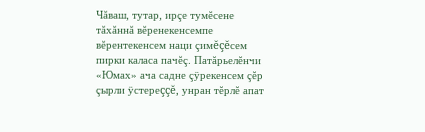Чăваш, тутар, ирçе тумĕсене тăхăннă вĕренекенсемпе вĕрентекенсем наци çимĕçĕсем пирки каласа пачĕç. Патăрьелĕнчи «Юмах» ача садне çÿрекенсем çĕр çырли ÿстереççĕ, унран тĕрлĕ апат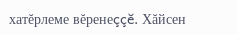хатĕрлеме вĕренеççĕ. Хăйсен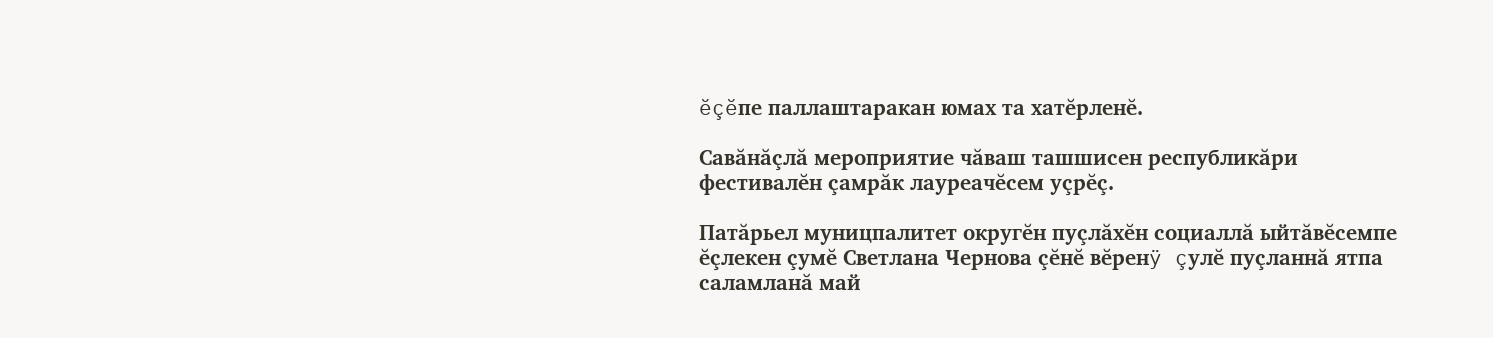ĕçĕпе паллаштаракан юмах та хатĕрленĕ.

Савăнăçлă мероприятие чăваш ташшисен республикăри фестивалĕн çамрăк лауреачĕсем уçрĕç.

Патăрьел муницпалитет округĕн пуçлăхĕн социаллă ыйтăвĕсемпе ĕçлекен çумĕ Светлана Чернова çĕнĕ вĕренÿ çулĕ пуçланнă ятпа саламланă май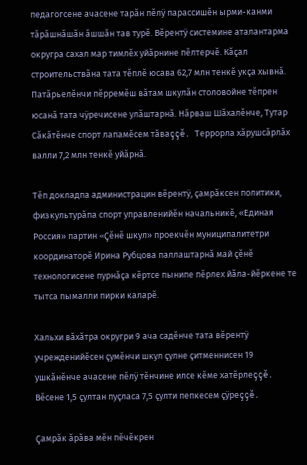педагогсене ачасене тарăн пĕлÿ парассишĕн ырми-канми тăрăшнăшăн ăшшăн тав турĕ. Вĕрентÿ системине аталантарма округра сахал мар тимлĕх уйăрнине пĕлтерчĕ. Кăçал строительствăна тата тĕплĕ юсава 62,7 млн тенкĕ укçа хывнă. Патăрьелĕнчи пĕрремĕш вăтам шкулăн столовойне тĕпрен юсанă тата чÿречисене улăштарнă. Нăрваш Шăхалĕнче, Тутар Сăкăтĕнче спорт лапамĕсем тăваççĕ. Террорла хăрушсăрлăх валли 7,2 млн тенкĕ уйăрнă.

Тĕп докладпа администрацин вĕрентÿ, çамрăксен политики, физкультурăпа спорт управленийĕн начальникĕ, «Единая Россия» партин «Çĕнĕ шкул» проекчĕн муниципалитетри координаторĕ Ирина Рубцова паллаштарнă май çĕнĕ технологисене пурнăçа кĕртсе пынипе пĕрлех йăла-йĕркене те тытса пымалли пирки каларĕ.

Хальхи вăхăтра округри 9 ача садĕнче тата вĕрентÿ учрежденийĕсен çумĕнчи шкул çулне çитменнисен 19 ушкăнĕнче ачасене пĕлÿ тĕнчине илсе кĕме хатĕрлеççĕ. Вĕсене 1,5 çултан пуçласа 7,5 çулти пепкесем çÿреççĕ.

Çамрăк ăрăва мĕн пĕчĕкрен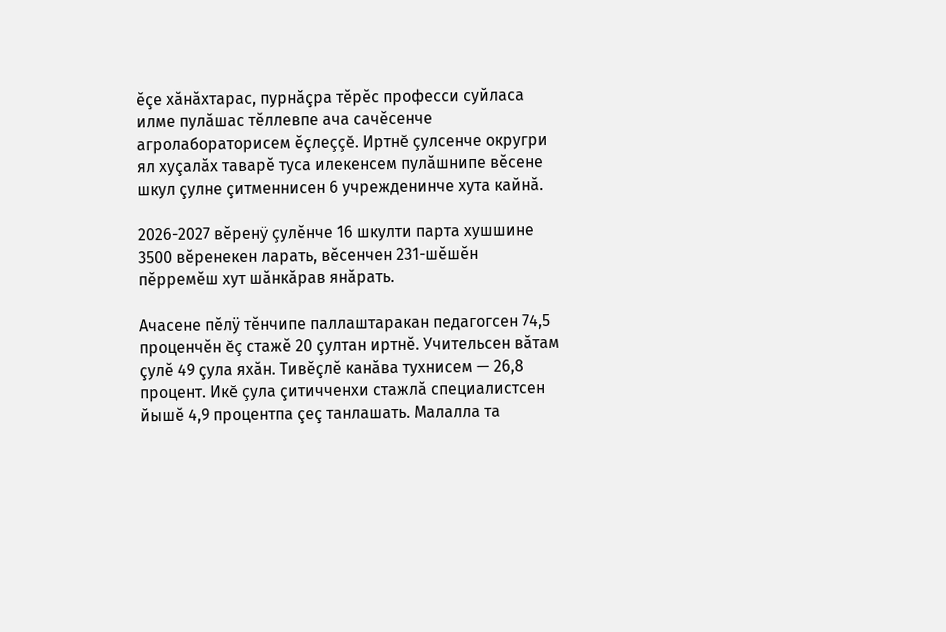ĕçе хăнăхтарас, пурнăçра тĕрĕс професси суйласа илме пулăшас тĕллевпе ача сачĕсенче агролабораторисем ĕçлеççĕ. Иртнĕ çулсенче округри ял хуçалăх таварĕ туса илекенсем пулăшнипе вĕсене шкул çулне çитменнисен 6 учрежденинче хута кайнă.

2026-2027 вĕренÿ çулĕнче 16 шкулти парта хушшине 3500 вĕренекен ларать, вĕсенчен 231-шĕшĕн пĕрремĕш хут шăнкăрав янăрать.

Ачасене пĕлÿ тĕнчипе паллаштаракан педагогсен 74,5 проценчĕн ĕç стажĕ 20 çултан иртнĕ. Учительсен вăтам çулĕ 49 çула яхăн. Тивĕçлĕ канăва тухнисем — 26,8 процент. Икĕ çула çитичченхи стажлă специалистсен йышĕ 4,9 процентпа çеç танлашать. Малалла та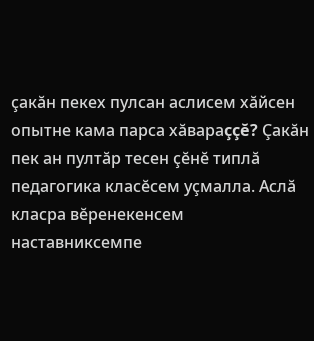çакăн пекех пулсан аслисем хăйсен опытне кама парса хăвараççĕ? Çакăн пек ан пултăр тесен çĕнĕ типлă педагогика класĕсем уçмалла. Аслă класра вĕренекенсем наставниксемпе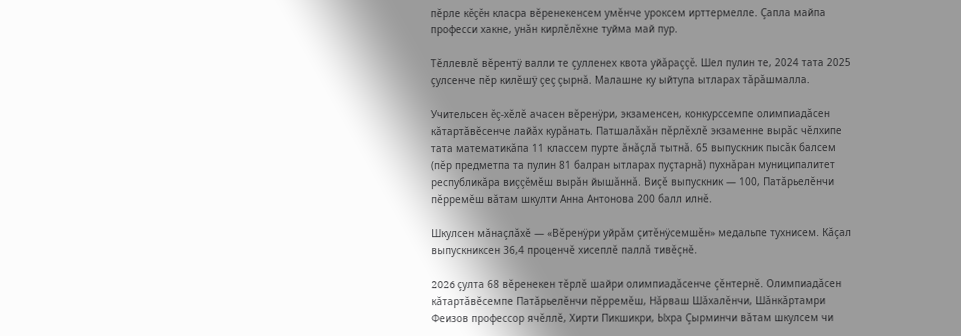пĕрле кĕçĕн класра вĕренекенсем умĕнче уроксем ирттермелле. Çапла майпа професси хакне, унăн кирлĕлĕхне туйма май пур.

Тĕллевлĕ вĕрентÿ валли те çулленех квота уйăраççĕ. Шел пулин те, 2024 тата 2025 çулсенче пĕр килĕшÿ çеç çырнă. Малашне ку ыйтупа ытларах тăрăшмалла.

Учительсен ĕç-хĕлĕ ачасен вĕренÿри, экзаменсен, конкурссемпе олимпиадăсен кăтартăвĕсенче лайăх курăнать. Патшалăхăн пĕрлĕхлĕ экзаменне вырăс чĕлхипе тата математикăпа 11 классем пурте ăнăçлă тытнă. 65 выпускник пысăк балсем (пĕр предметпа та пулин 81 балран ытларах пуçтарнă) пухнăран муниципалитет республикăра виççĕмĕш вырăн йышăннă. Виçĕ выпускник — 100, Патăрьелĕнчи пĕрремĕш вăтам шкулти Анна Антонова 200 балл илнĕ.

Шкулсен мăнаçлăхĕ — «Вĕренÿри уйрăм çитĕнÿсемшĕн» медальпе тухнисем. Кăçал выпускниксен 36,4 проценчĕ хисеплĕ паллă тивĕçнĕ.

2026 çулта 68 вĕренекен тĕрлĕ шайри олимпиадăсенче çĕнтернĕ. Олимпиадăсен кăтартăвĕсемпе Патăрьелĕнчи пĕрремĕш, Нăрваш Шăхалĕнчи, Шăнкăртамри Феизов профессор ячĕллĕ, Хирти Пикшикри, Ыхра Çырминчи вăтам шкулсем чи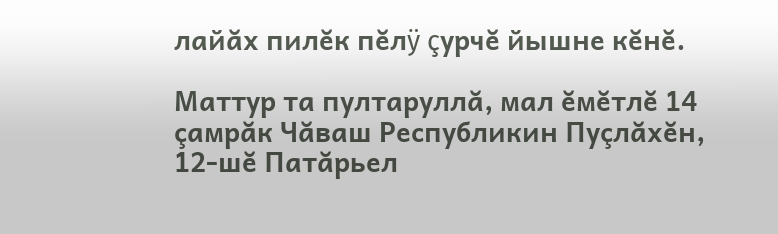лайăх пилĕк пĕлÿ çурчĕ йышне кĕнĕ.

Маттур та пултаруллă, мал ĕмĕтлĕ 14 çамрăк Чăваш Республикин Пуçлăхĕн, 12-шĕ Патăрьел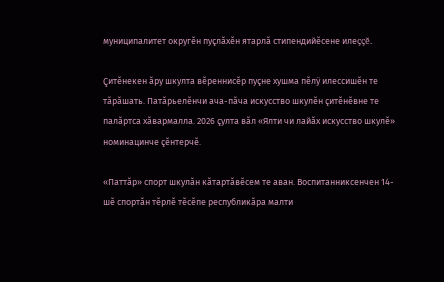муниципалитет округĕн пуçлăхĕн ятарлă стипендийĕсене илеççĕ.

Çитĕнекен ăру шкулта вĕреннисĕр пуçне хушма пĕлÿ илессишĕн те тăрăшать. Патăрьелĕнчи ача-пăча искусство шкулĕн çитĕнĕвне те палăртса хăвармалла. 2026 çулта вăл «Ялти чи лайăх искусство шкулĕ» номинацинче çĕнтерчĕ.

«Паттăр» спорт шкулăн кăтартăвĕсем те аван. Воспитанниксенчен 14-шĕ спортăн тĕрлĕ тĕсĕпе республикăра малти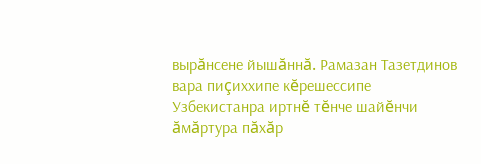вырăнсене йышăннă. Рамазан Тазетдинов вара пиçиххипе кĕрешессипе Узбекистанра иртнĕ тĕнче шайĕнчи ăмăртура пăхăр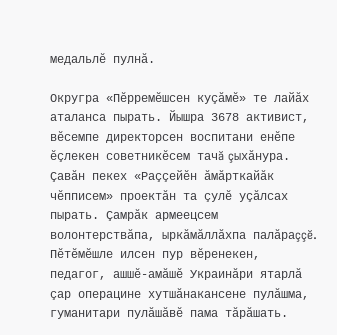медальлĕ пулнă.

Округра «Пĕрремĕшсен куçăмĕ» те лайăх аталанса пырать. Йышра 3678 активист, вĕсемпе директорсен воспитани енĕпе ĕçлекен советникĕсем тачă çыхăнура. Çавăн пекех «Раççейĕн ăмăрткайăк чĕпписем» проектăн та çулĕ уçăлсах пырать. Çамрăк армеецсем волонтерствăпа, ыркăмăллăхпа палăраççĕ. Пĕтĕмĕшле илсен пур вĕренекен, педагог, ашшĕ-амăшĕ Украинăри ятарлă çар операцине хутшăнакансене пулăшма, гуманитари пулăшăвĕ пама тăрăшать.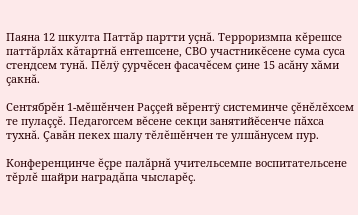Паяна 12 шкулта Паттăр партти уçнă. Терроризмпа кĕрешсе паттăрлăх кăтартнă ентешсене, СВО участникĕсене сума суса стендсем тунă. Пĕлÿ çурчĕсен фасачĕсем çине 15 асăну хăми çакнă.

Сентябрĕн 1-мĕшĕнчен Раççей вĕрентÿ системинче çĕнĕлĕхсем те пулаççĕ. Педагогсем вĕсене секци занятийĕсенче пăхса тухнă. Çавăн пекех шалу тĕлĕшĕнчен те улшăнусем пур.

Конференцинче ĕçре палăрнă учительсемпе воспитательсене тĕрлĕ шайри наградăпа чысларĕç.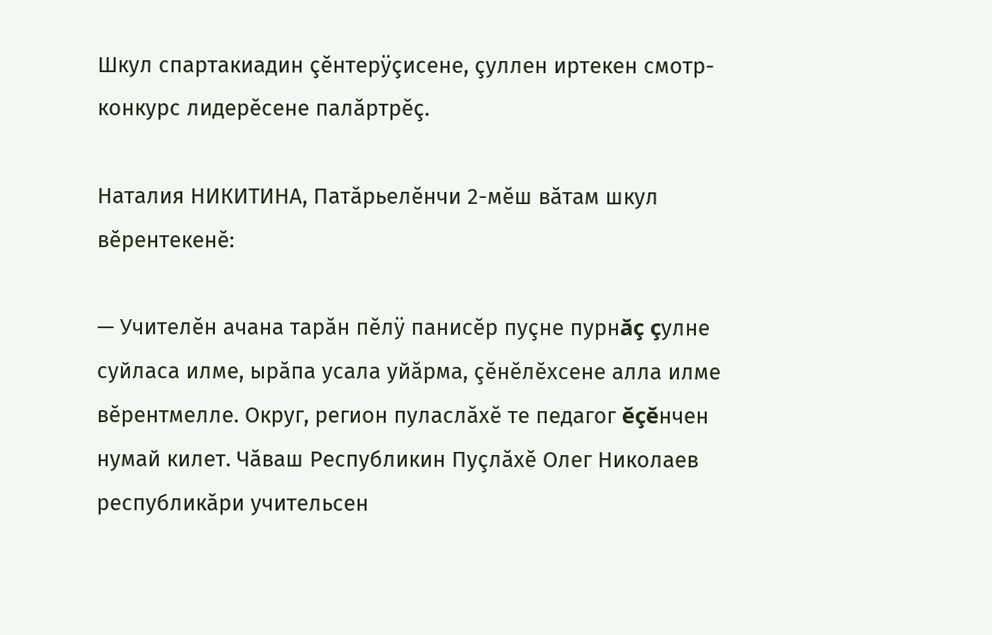Шкул спартакиадин çĕнтерÿçисене, çуллен иртекен смотр-конкурс лидерĕсене палăртрĕç.

Наталия НИКИТИНА, Патăрьелĕнчи 2-мĕш вăтам шкул вĕрентекенĕ:

— Учителĕн ачана тарăн пĕлÿ панисĕр пуçне пурнăç çулне суйласа илме, ырăпа усала уйăрма, çĕнĕлĕхсене алла илме вĕрентмелле. Округ, регион пуласлăхĕ те педагог ĕçĕнчен нумай килет. Чăваш Республикин Пуçлăхĕ Олег Николаев республикăри учительсен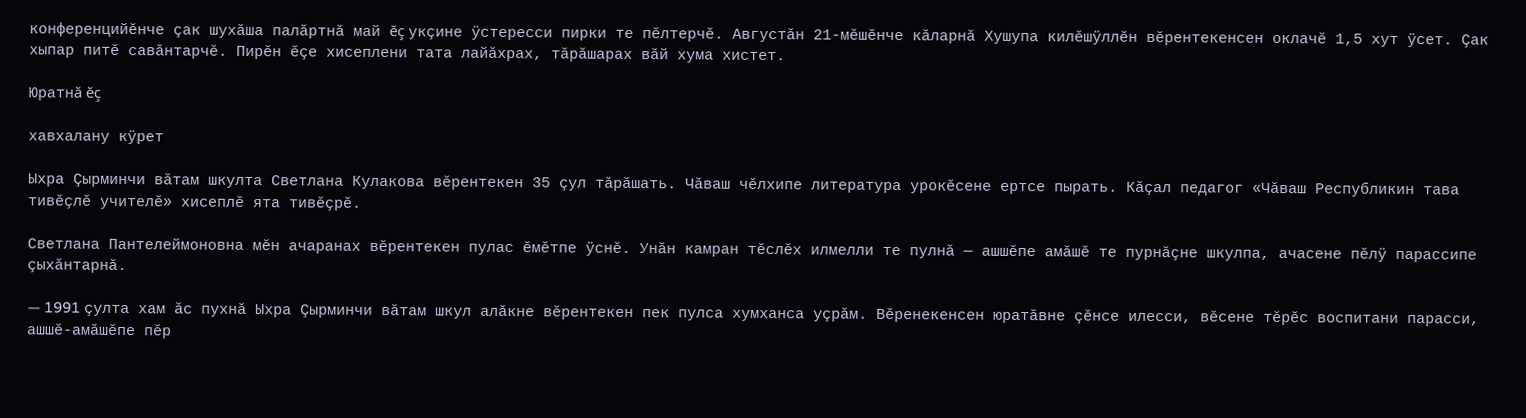конференцийĕнче çак шухăша палăртнă май ĕç укçине ÿстересси пирки те пĕлтерчĕ. Августăн 21-мĕшĕнче кăларнă Хушупа килĕшÿллĕн вĕрентекенсен оклачĕ 1,5 хут ÿсет. Çак хыпар питĕ савăнтарчĕ. Пирĕн ĕçе хисеплени тата лайăхрах, тăрăшарах вăй хума хистет.

Юратнă ĕç

хавхалану кÿрет

Ыхра Çырминчи вăтам шкулта Светлана Кулакова вĕрентекен 35 çул тăрăшать. Чăваш чĕлхипе литература урокĕсене ертсе пырать. Кăçал педагог «Чăваш Республикин тава тивĕçлĕ учителĕ» хисеплĕ ята тивĕçрĕ.

Светлана Пантелеймоновна мĕн ачаранах вĕрентекен пулас ĕмĕтпе ÿснĕ. Унăн камран тĕслĕх илмелли те пулнă — ашшĕпе амăшĕ те пурнăçне шкулпа, ачасене пĕлÿ парассипе çыхăнтарнă.

— 1991 çулта хам ăс пухнă Ыхра Çырминчи вăтам шкул алăкне вĕрентекен пек пулса хумханса уçрăм. Вĕренекенсен юратăвне çĕнсе илесси, вĕсене тĕрĕс воспитани парасси, ашшĕ-амăшĕпе пĕр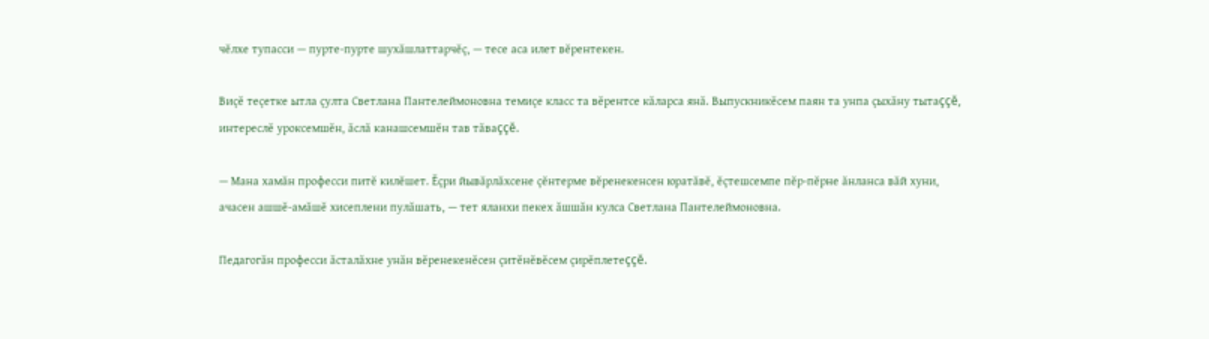чĕлхе тупасси — пурте-пурте шухăшлаттарчĕç, — тесе аса илет вĕрентекен.

Виçĕ теçетке ытла çулта Светлана Пантелеймоновна темиçе класс та вĕрентсе кăларса янă. Выпускникĕсем паян та унпа çыхăну тытаççĕ, интереслĕ уроксемшĕн, ăслă канашсемшĕн тав тăваççĕ.

— Мана хамăн професси питĕ килĕшет. Ĕçри йывăрлăхсене çĕнтерме вĕренекенсен юратăвĕ, ĕçтешсемпе пĕр-пĕрне ăнланса вăй хуни, ачасен ашшĕ-амăшĕ хисеплени пулăшать, — тет яланхи пекех ăшшăн кулса Светлана Пантелеймоновна.

Педагогăн професси ăсталăхне унăн вĕренекенĕсен çитĕнĕвĕсем çирĕплетеççĕ.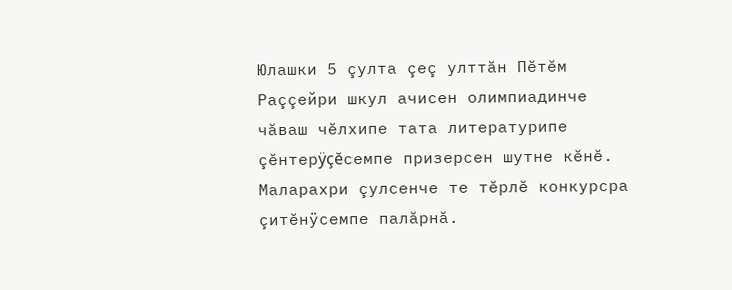Юлашки 5 çулта çеç улттăн Пĕтĕм Раççейри шкул ачисен олимпиадинче чăваш чĕлхипе тата литературипе çĕнтерÿçĕсемпе призерсен шутне кĕнĕ. Маларахри çулсенче те тĕрлĕ конкурсра çитĕнÿсемпе палăрнă.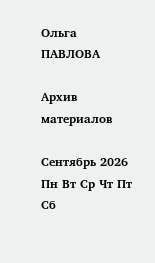Ольга ПАВЛОВА

Архив материалов

Сентябрь 2026
Пн Вт Ср Чт Пт Сб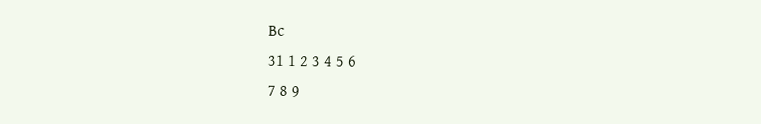Вс
31 1 2 3 4 5 6
7 8 9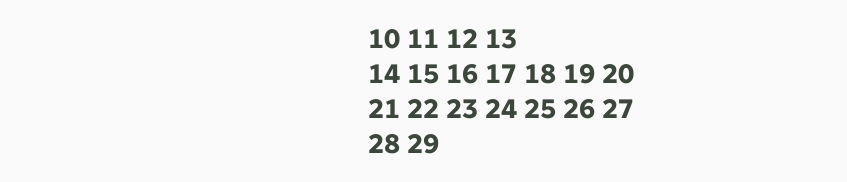10 11 12 13
14 15 16 17 18 19 20
21 22 23 24 25 26 27
28 29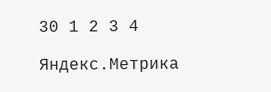30 1 2 3 4

Яндекс.Метрика